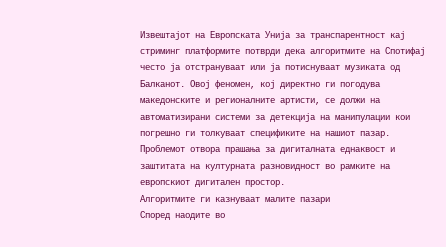Извештајот на Европската Унија за транспарентност кај стриминг платформите потврди дека алгоритмите на Спотифај често ја отстрануваат или ја потиснуваат музиката од Балканот. Овој феномен, кој директно ги погодува македонските и регионалните артисти, се должи на автоматизирани системи за детекција на манипулации кои погрешно ги толкуваат спецификите на нашиот пазар. Проблемот отвора прашања за дигиталната еднаквост и заштитата на културната разновидност во рамките на европскиот дигитален простор.
Алгоритмите ги казнуваат малите пазари
Според наодите во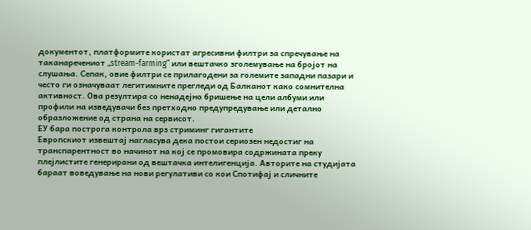документот, платформите користат агресивни филтри за спречување на таканаречениот „stream-farming“ или вештачко зголемување на бројот на слушања. Сепак, овие филтри се прилагодени за големите западни пазари и често ги означуваат легитимните прегледи од Балканот како сомнителна активност. Ова резултира со ненадејно бришење на цели албуми или профили на изведувачи без претходно предупредување или детално образложение од страна на сервисот.
ЕУ бара построга контрола врз стриминг гигантите
Европскиот извештај нагласува дека постои сериозен недостиг на транспарентност во начинот на кој се промовира содржината преку плејлистите генерирани од вештачка интелигенција. Авторите на студијата бараат воведување на нови регулативи со кои Спотифај и сличните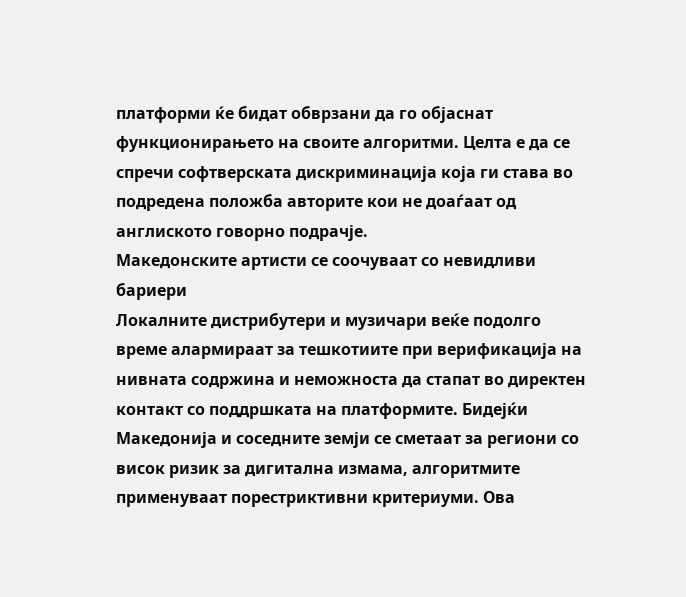платформи ќе бидат обврзани да го објаснат функционирањето на своите алгоритми. Целта е да се спречи софтверската дискриминација која ги става во подредена положба авторите кои не доаѓаат од англиското говорно подрачје.
Македонските артисти се соочуваат со невидливи бариери
Локалните дистрибутери и музичари веќе подолго време алармираат за тешкотиите при верификација на нивната содржина и неможноста да стапат во директен контакт со поддршката на платформите. Бидејќи Македонија и соседните земји се сметаат за региони со висок ризик за дигитална измама, алгоритмите применуваат порестриктивни критериуми. Ова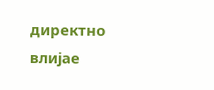директно влијае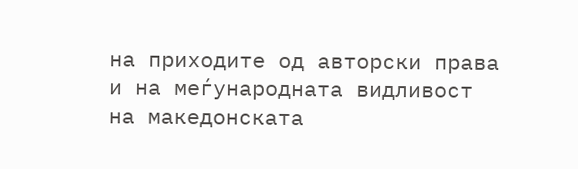на приходите од авторски права и на меѓународната видливост на македонската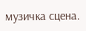музичка сцена.